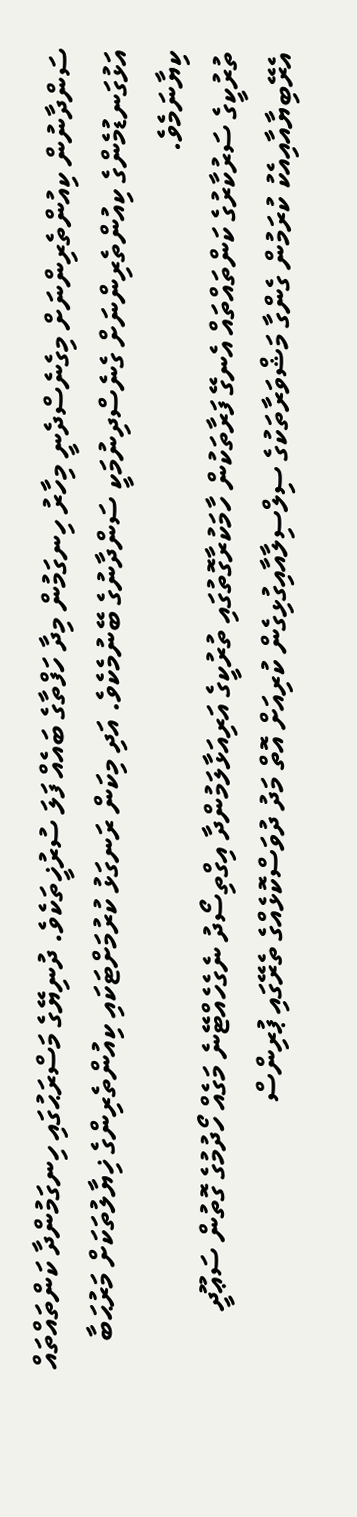ސަންދާނުން ކިއުންތެރިންނަށް މިގެނެސްދެނީ މިހާރު ހިނގަމުން މިދާ ހަފްތާގެ ބައެއް ފަލަ ސުރުޚީތަކެވެ. ދުނިޔޭގެ މަސްރަޙުގައި ހިނގަމުންދާ ކަންތައްތައް އަޅުގަނޑުމެންގެ ކިއުންތެރިންނަށް ގެނެސްދިނުމަކީ ސަންދާނުގެ ބޭނުމެކެވެ. އަދި މިކަން ރަނގަޅު ކުރުމަށްޓަކައި ކިއުންތެރިންގެ ޚިޔާލުތަކަށް މަރުޙަބާ ކިޔާނަމެވެ.
ތުރުކީގެ ސަރުކާރުގެ ކަންތައްތައް އެނގޭ ފަރާތަކުން ހާމަކުރާގޮތުގައި ތުރުކީގެ އަރިއަޅާލަމުންދާ އިގްތިސޯދު ނެގެހެއްޓޭނެ މަގެއް ހޯދުމުގެ ގޮތުން ސަޢޫދީ އެރޭބިޔާއާއިއެކު ކުރަމުން ގެންގާ މަޝްވަރާތަކުގެ ސިލްސިލާއާއިގުޅިގެން ކުރިއަށް އޮތް މަދު ދުވަސްކޮޅެއްގެ ތެރޭގައި ޕުރިންސް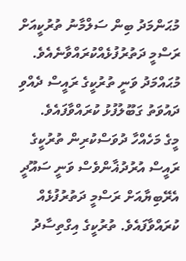މުޙަންމަދު ބިން ސަލްމާނު ތުރުކީއަށް ރަސްމީ ދަތުރުފުޅެއްކުރައްވާނެއެވެ. މުޙައްމަދު ވަނީ ތުރުކީގެ ރައީސް ދެއްވި ދައުވަތު ގަބޫލުފުޅު ކުރައްވާފައެވެ.
މީގެ މަހެއްހާ ދުވަސްކުރިން ތުރުކީގެ ރައީސް އުރުދުޣާންވެސް ވަނީ ސައޫދީ އެރޭބިޔާއަށް ރަސްމީ ދަތުރުފުޅެއް ކުރައްވާފައެވެ. ތުރުކީގެ އިގްތިސާދު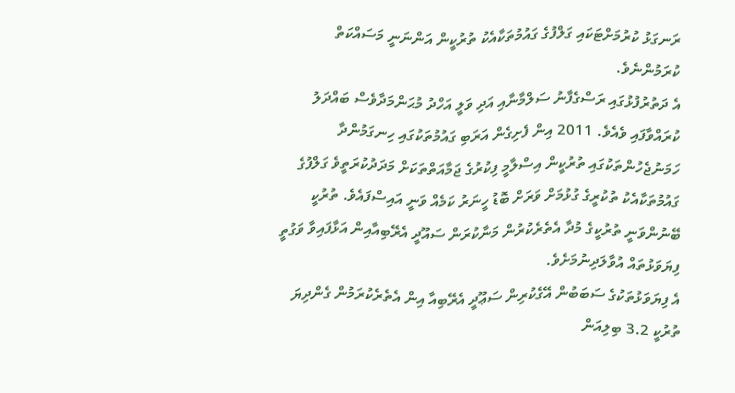ރަނގަޅު ކުރުމަށްޓަކައި ގަލްފުގެ ގައުމުތަކާއެކު ތުރުކީން އަންނަނީ މަސައްކަތް ކުރަމުންނެވެ.
އެ ދަތުރުފުޅުގައި ރަސްގެފާނު ސަލްމާނާއި އަދި ވަލީ އަހްދު މުޙަންމަދާވެސް ބައްދަލު ކުރައްވާފައި ވެއެވެ. 2011 އިން ފެށިގެން އަރަބި ގައުމުތަކުގައި ހިނގަމުންދާ ހަމަނުޖެހުންތަކުގައި ތުރުކީން އިސްލާމީ ފިކުރުގެ ޖަމާއަތްތަކަށް މަދަދުކުރަތީވެ ގަލްފުގެ ގައުމުތަކާއެކު ތުކުރީގެ ގުޅުމަށް ވަރަށް ބޮޑު ހީނަރު ކަމެއް ވަނީ އައިސްފައެވެ. ތުރުކީ ބޭނުންވަނީ ތުރުކީގެ މުދާ އެތެރެކުރުން މަނާކުރަން ސައޫދީ އެރޭބިއާއިން އަޅާފައިވާ ވަގުތީ ފިޔަވަޅުތައް އުވާލަދިނުމަށެވެ.
އެ ފިޔަވަޅުތަކުގެ ސަބަބުން އޭގެކުރިން ސަޢޫދީ އެރޭބިއާ އިން އެތެރެކުރަމުން ގެންދިޔަ ތުރުކީ 3.2 ބިލިއަން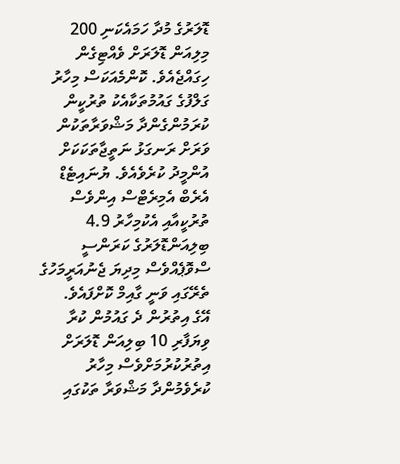ޑޮލަރުގެ މުދާ ހަމައެކަނި 200 މިލިއަން ޑޮލަރަށް ވެއްޓިގެން ހިގައްޖެއެވެ. ކޮންމެއަކަސް މިހާރު ގަލްފުގެ ގައުމުތަކާއެކު ތުރުކީން ކުރަމުންގެންދާ މަޝްވަރާތަކުން ވަރަށް ރަނގަޅު ނަތީޖާތަކަކަށް އުންމީދު ކުރެވެއެވެ. ޔުނައިޓެޑް އެރެބް އެމިރެޓްސް އިންވެސް ތުރުކީއާއި އެކުމިހާރު 4.9 ބިލިއަންޑޮލަރުގެ ކަރަންސީ ސްވޮޕެއްވެސް މިދިޔަ ޖެނުއަރީމަހުގެ ތެރޭގައި ވަނީ ގާއިމް ކޮށްފައެވެ.
އޭގެ އިތުރުން ދެ ގައުމުން ކުރާ ވިޔަފާރި 10 ބިލިއަން ޑޮލަރަށް އިތުރުކުރުމަށްވެސް މިހާރު ކުރެވެމުންދާ މަޝްވަރާ ތަކުގައި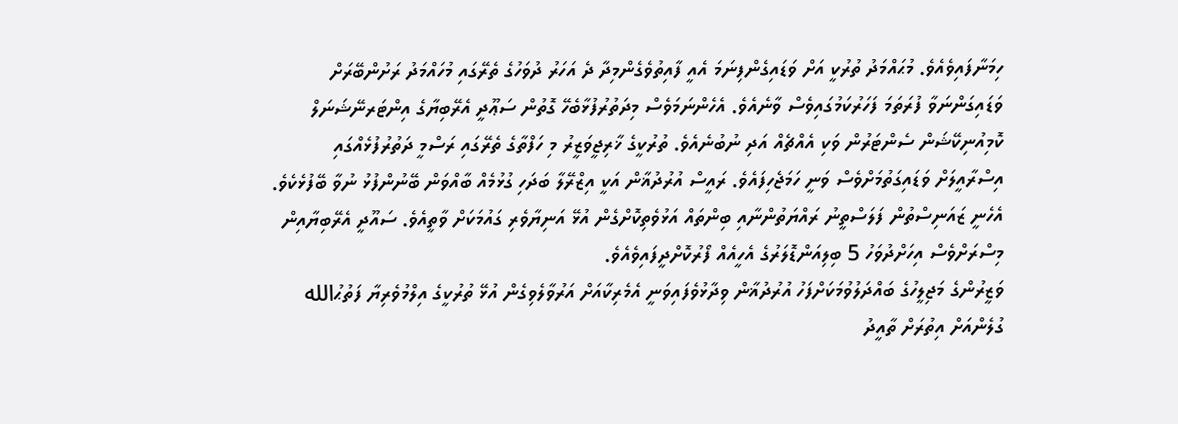ހިމަނާފައިވެއެވެ. މުޙައްމަދު ތުރުކީ އަށް ވަޑައިގެންފިނަމަ އެއީ ފާއިތުވެގެންމިދާ ދެ އަހަރު ދުވަހުގެ ތެރޭގައި މުހައްމަދު ރަށުންބޭރަށް ވަޑައިގަންނަވާ ފުރަތަމަ ފަހަރުކަމުގައިވެސް ވާނެއެވެ. އެހެންނަމަވެސް މިދަތުރުފުޅާބެހޭ ގޮތުން ސަޢޫދީ އެރޭބިޔާގެ އިންޓަރނޭޝަނަލް ކޮމިއުނިކޭޝަން ސެންޓަރުން ވަކި އެއްޗެއް އަދި ނުބުނެއެވެ. ތުރުކީގެ ޚާރިޖީވަޒީރު މި ހަފްތާގެ ތެރޭގައި ރަސްމީ ދަތުރުފުޅެއްގައި އިސްރާއީލަށް ވަޑައިގަތުމަށްވެސް ވަނީ ހަމަޖެހިފައެވެ. ރައީސް އުރުދުޣާން އަކީ އިޒްރޭލާ ބަދަހި ގުޅުމެއް ބާއްވަން ބޭނުންފުޅު ނުވާ ބޭފުޅެކެވެ. އެހެނީ ޒައަނިސްތުން ފަލަސްތީނު ރައްޔަތުންނާއި ބިންތައް އަޅުވެތިކޮށްގެން އުޅޭ އަނިޔާވެރި ގައުމަކަށް ވާތީއެވެ. ސައޫދީ އެރޭބިޔާއިން މިސްރަށްވެސް އިހަށްދުވަހު 5 ބިލިއަންޑޮލަރުގެ އެހީއެއް ފޯރުކޮށްދީފައިވެއެވެ.
ވަޒީރުންގެ މަޖިލީހުގެ ބައްދަލުވުމަކަށްފަހު އުރުދުޣާން ވިދާޅުވެފައިވަނީ އެމެރިކާއަށް އަރުވާލެވިގެން އުޅޭ ތުރުކީގެ އިލްމުވެރިޔާ ފަތުޙުالله ގުލެންއަށް އިތުރަށް ތާއީދު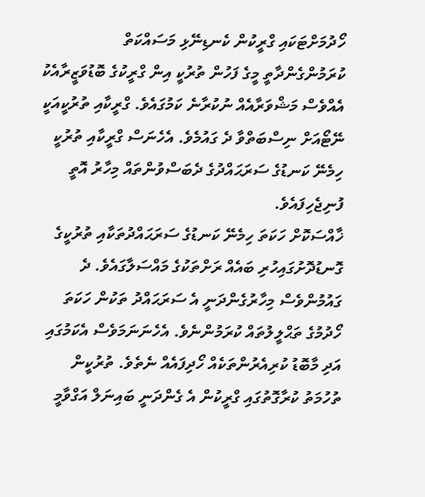ހޯދުމަށްޓަކައި ގްރީކުން ކެނޑިނޭޅި މަސައްކަތް ކުރަމުންގެންދާތީ މީގެ ފަހުން ތުރުކީ އިން ގްރީކުގެ ބޮޑުވަޒީރާއެކު އެއްވެސް މަޝްވަރާއެއް ނުކުރާނެ ކަމުގައެވެ. ގްރީކާއި ތުރުކީއަކީ ނޭޓޯއަށް ނިސްބަތްވާ ދެ ގައުމެވެ. އެހެނަސް ގްރީކާއި ތުރުކީ ހިމެނޭ ކަނޑުގެ ސަރަޙައްދުގެ ދެބަސްވުންތައް މިހާރު އޮތީ ފުނިޖެހިފައެވެ.
ޚާއްސަކޮށް ހަކަތަ ހިމެނޭ ކަނޑުގެ ސަރަޙައްދުތަކާއި ތުރުކީގެ ގޮނޑުދޮށުގައިހުރި ބައެއް ރަށްތަކުގެ މައްސަލާގައެވެ. ދެ ގައުމުންވެސް މިހާރުގެންދަނީ އެ ސަރަޙައްދު ތަކުން ހަކަތަ ހޯދުމުގެ ތަޙްލީލުތައް ކުރަމުންނެވެ. އެހެނަނަމަވެސް އެކަމުގައި އަދި މާބޮޑު ކުރިއެރުންތަކެއް ހޯދިފައެއް ނެތެވެ. ތުރުކީން ތުހުމަތު ކުރާގޮތުގައި ގްރީކުން އެ ގެންދަނީ ބައިނަލް އަގްވާމީ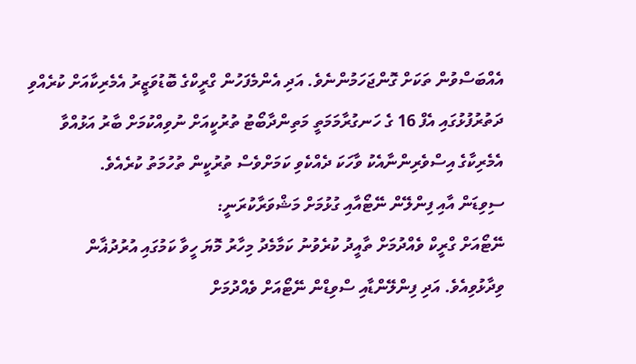އެއްބަސްވުން ތަކަށް ގޮންޖަހަމުންނެވެ. އަދި އެންމެފަހުން ގްރީކްގެ ބޮޑުވަޒީރު އެމެރިކާއަށް ކުރެއްވި ދަތުރުފުޅުގައި އެފް 16 ގެ ހަނގުރާމަމަތީ މަތިންދާބޯޓު ތުރުކީއަށް ނުވިއްކުމަށް ބާރު އަޅުއްވާ އެމެރިކާގެ އިސްވެރިންނާއެކު ވާހަކަ ދެއްކެވި ކަމަށްވެސް ތުރުކީން ތުހުމަތު ކުރެއެވެ.
ސިވިޑަން އާއި ފިންލޭން ނޭޓޯއާއި ގުޅުމަށް މަޝްވަރާކުރަނީ:
ނޭޓޯއަށް ގްރީކް ވެއްދުމަށް ތާއީދު ކުރެވުނު ކަމާމެދު މިހާރު މޮޔަ ހީވާ ކަމުގައި އުރުދުޣާން ވިދާޅުވިއެވެ. އަދި ފިންލޭންޑާއި ސްވިޑްން ނޭޓޯއަށް ވެއްދުމަށް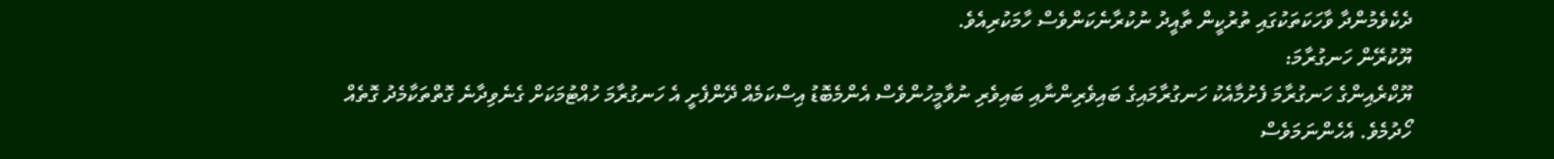ދެކެވެމުންދާ ވާހަކަތަކުގައި ތުރުކީން ތާއީދު ނުކުރާނެކަންވެސް ހާމަކުރިއެވެ.
ޔޫކުރޭން ހަނގުރާމަ:
ޔޫކްރެއިންގެ ހަނގުރާމަ ފެށުމާއެކު ހަނގުރާމައިގެ ބައިވެރިންނާއި ބައިވެރި ނުވާމީހުންވެސް އެންމެބޮޑު އިސްކަމެއް ދޭންފެށީ އެ ހަނގުރާމަ ހުއްޓުމަކަށް ގެނެވިދާނެ ގޮތްތަކާމެދު ގޮތެއް ހޯދުމެވެ. އެހެންނަމަވެސް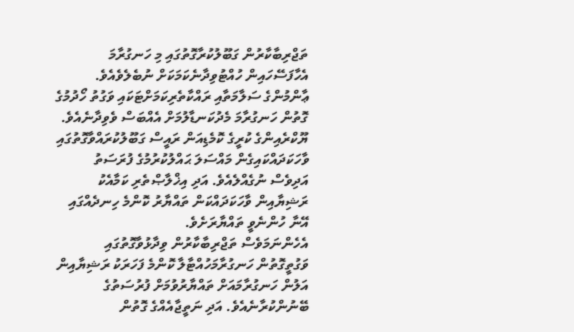ތަޖްރިބާކާރުން ގަބޫލުކުރާގޮތުގައި މި ހަނގުރާމަ އެހާފަސޭހައިން ހުއްޓުވިދާނެކަމަކަށް ނުބެލެވެއެވެ. ޢާންމުންގެ ސަލާމަތާއި ރައްކާތެރިކަމަށްޓަކައި ވަގުތު ހޯދުމުގެ ގޮތުން ހަނގުރާމަ މެދުކަނޑާލުމަށް އެއްބަސް ވެވިދާނެއެވެ. ޔޫކްރެއިންގެ ކުރީގެ ކޮމެޑިއަން ރައީސް ގަބޫލުކުރައްވާގޮތުގައި ވާހަކަދައްކައިގެން މައްސަލަ ޙައްލުކުރުމުގެ ފުރަސަތު އަދިވެސް ނުގެއްލެއެވެ. އަދި އިޚްލާޞްތެރި ކަމާއެކު ރަޝިޔާއިން ވާހަކަދައްކަން ތައްޔާރު ކޮންމެ ހިނދެއްގައި އޭނާ ހުންނެވީ ތައްޔާރަށެވެ.
އެހެންނަމަވެސް ތަޖްރިބާކާރުން ވިދާޅުވާގޮތުގައި ވަގުތީގޮތުން ހަނގުރާމަހުއްޓާލާ ކޮންމެ ފަހަރަކު ރަޝިޔާއިން އަލުން ހަނގުރާމައަށް ތައްޔާރުވުމަށް ފުރުސަތުގެ ބޭނުންކުރާނެއެވެ. އަދި ނަތީޖާއެއްގެ ގޮތުން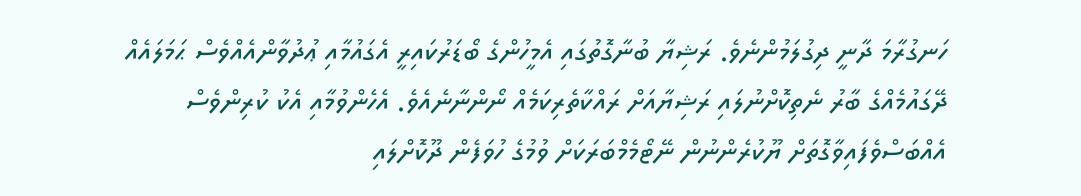ހަނގުރާމަ ދާނީ ދިގުލަމުންނެވެ. ރަޝިޔާ ބުނާގޮތުގައި އެމީހުންގެ ބޯޑަރުކައިރީ އެގައުމާއި ޢުދުވާންއެއްވެސް ޙަމަލައެއް ދޭގައުމެއްގެ ބާރު ނެތިކޮށްނުލައި ރަޝިޔާއަށް ރައްކާތެރިކަމެއް ނޯންނާނެއެވެ. އެހެންވުމާއި އެކު ކުރިންވެސް އެއްބަސްވެފައިވާގޮތަށް ޔޫކުރެންނުން ނޭޓޯމެމްބަރަކަށް ވުމުގެ ހުވަފެން ދޫކޮށްލައި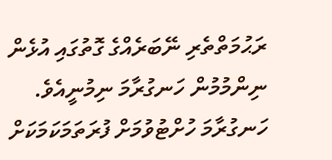ރަޙުމަތްތެރި ނޭބަރެއްގެ ގޮތުގައި އުޅެން ނިންމުމުން ހަނގުރާމަ ނިމުނީއެވެ.
ހަނގުރާމަ ހުށްޓުވުމަށް ފުރަތަމަކަމަކަށް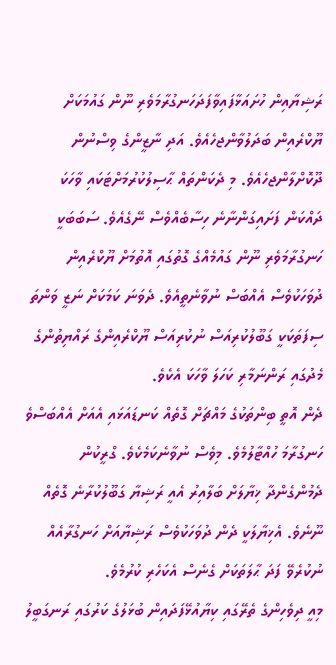ރަޝިޔާއިން ހުށައަޅާފައިވާފަދަހަނގުރާމަވެރި ނޫން ގައުމަކަށް ޔޫކްރެއިން ބަދަލުވާންޖހެއެވެ. އަދި ނާޒީންގެ ވިސްނުން ދޫކޮށްލާންޖހެއެވެ. މި ދެކަންތައް ޙާސިލުކުރުމަށްޓަކައި ވާހަކަ ދައްކަން ފަށައިގަންނާނެ ހިސާބެއްވެސް ނޭގެއެވެ. ސަބަބަކީ ހަނގުރާމަވެރި ނޫން ގައުމެއްގެ ގޮތުގައި އޮތުމަށް ޔޫކްރެއިން ދުވަހަކުވެސް އެއްބަސް ނުވާނެތީއެވެ. ދެވަނަ ކަމަކަށް ނަޒީ ވަންތަ ސިފަތަކަކީ ގަބޫލުކުރިއަސް ނުކުރިއަސް ޔޫކްރެއިންގެ ރައްޔިތުންގެ މެދުގައި ރަންނަމާރި ކަހަލަ ވާހަކަ އެކެވެ.
ދެން އޮތީ ބިންތަކުގެ މައްޗަށް ގޮތެއް ކަނޑައަޅައި އެއަށް އެއްބަސްވެ ހަނގުރާމަ ހުއްޓާލުމެވެ. މިވެސް ނުވާނެކަމެކެވެ. ގްރީކުން ދެމުންގެންދާ ޚިޔާލަށް ބަލާއިރު އެއީ ރަޝިޔާ ގަބޫލުކުރާނެ ގޮތެއް ނޫނެވެ. އެޚިޔާލަކީ ދެން ދުވަހަކުވެސް ރަޝިޔާއަށް ހަނގުރާއެއް ނުކުރެވޭ ފަދަ ޙާލަތަކަށް ގެނެސް އެކަހެރި ކުރުމެވެ.
މިއީ ދިވެހިންގެ ތެރޭގައި ކިޔާއުޅޭފަދައިން ބުޅަލުގެ ކަރުގައި ރަނގަބީލު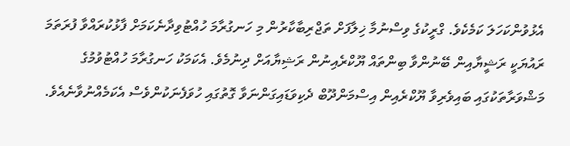އެޅުވުންކަހަލަ ކަމެކެވެ. ގްރީކުގެ ވިސްނުމާ ޚިލާފަށް ތަޖްރިބާކާރުން މި ހަނގުރާމަ ހުއްޓުވިދާނެކަމަށް ފާޅުކުރައްވާ ފުރަތަމަ ރައުޔަކީ ރަޝީޔާއިން ބޭނުންވާ ބިންތައް ޔޫކްރެއިނުން ރަޝިޔާއަށް ދިނުމެވެ. އެކަމަކު ހަނގުރާމަ ހުއްޓުވުމުގެ މަޝްވަރާތަކުގައި ބައިވެރިވާ ޔޫކްރެއިން އިސްމަންދޫބް ދެކިވަޑައިގަންނަވާ ގޮތުގައި ހުވަފެނަކުންވެސް އެކަމެއްނުވާނެއެވެ.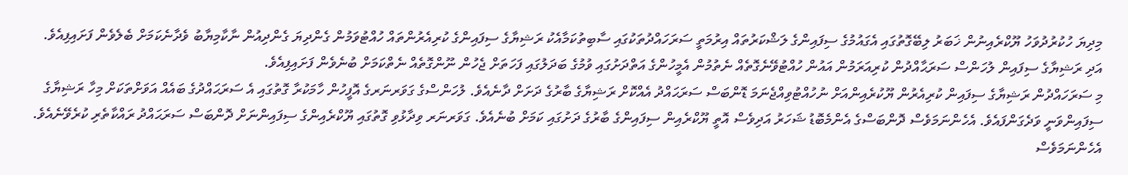މިދިޔަ ހުކުރުދުވަހު ޔޫކްރެއިނުން ޚަބަރު ލިބޭގޮތުގައި އެގައުމުގެ ސިފައިންގެ ލަޝްކަރުތައް އިރުމަތީ ސަރަހައްދުތަކުގައި ސާބިތުކަމާއެކު ރަޝިޔާގެ ސިފައިންގެ ކުރިއެރުންތައް ހުއްޓުވަމުން ގެންދިޔަ ގެންދިއުން ނާކާމިޔާބު ވެދާނެކަމަށް ބެލެވެން ފަށައިފިއެވެ. އަދި ރަޝިޔާގެ ސިފައިން ލުހަންސް ސަރަޙާއްދުން ކުރިއަރަމުން އައުން ހުއްޓުވޭނެގޮތެއް ނެތުމުން އެމީހުންގެ އަތްދަށުގައި ވުމުގެ ބަދަލުގައި ފަހަތަށް ޖެހުން ނޫންގޮތެއް ނެތްކަމަށް ބުނެވެން ފަށައިފިއެވެ.
މި ސަރަހައްދުން ރަޝިޔާގެ ސިފައިން ކުރިއެރުން ޔޫކުރެއިންއަށް ނުހުއްޓުވިއްޖެނަމަ ޑޮންބަސް ސަރަޙައްދު އެއްކޮށް ރަޝިޔާގެ ބާރުގެ ދަށަށް ދާނެއެވެ. ލުހަންސްގެ ގަވަރނަރގެ އޮފީހުން ހާމަކުރާ ގޮތުގައި އެ ސަރަޙައްދުގެ ބައެއް އަވަށްތަކަށް މިހާ ރަޝިޔާގެ ސިފައިންވަނީ ވަދެގަންފައެވެ. އެހެންނަމަވެސް ދޮންބަސްގެ އެންމެބޮޑު ޝަހަރު އަދިވެސް އޮތީ ޔޫކްރެއިން ސިފައިންގެ ބާރުގެ ދަށުގައި ކަމަށް ބުނެއެވެ. ގަވަރނަރ ވިދާޅުވި ގޮތުގައި ޔޫކްރެއިންގެ ސިފައިންނަށް ދޮންބަސް ސަރަޙައްދު ރައްކާތެރި ކުރެވޭނެއެވެ. އެހެންނަމަވެސް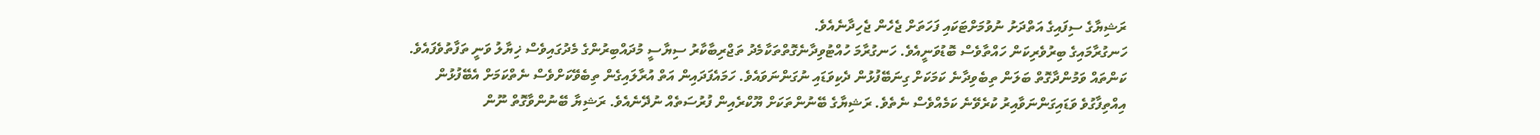ރަޝިޔާގެ ސިފައިގެ އަތްދަށު ނުވުމަށްޓަކައި ފަހަތަށް ޖެހެން ޖެހިދާނެއެވެ.
ހަނގުރާމައިގެ ބިރުވެރިކަން ހައްތާވެސް ބޮޑުވަނީއެވެ. ހަނގުރާމަ ހުއްޓުވިދާނެގޮތްތަކާމެދު ތަޖްރިބާކާރު ސިޔާސީ މުދައްބިރުންގެ މެދުގައިވެސް ޚިޔާލު ވަނީ ތަފާތުވެފައެވެ. ކަންތައް ވަމުންދާގޮތް ބަލަން ތިބެވިދާނެ ކަމަކަށް ގިނަބޭފުޅުން ދެކިވަޑައި ނުގަންނަވައެވެ. ހަމައެފަދައިން އަތް އުރާލައިގެން ތިބެވޭކަށްވެސް ނެތްކަމަށް އެބޭފުޅުން އިއްތިފާގުވެ ވަޑައިގަންނަވާއިރު ކުރެވޭނެ ކަމެއްވެސް ނެތެވެ. ރަޝިޔާގެ ބޭނުންތަކަށް ޔޫކްރެއިން ފުރުސަތެއް ނުދޭނެއެވެ. ރަޝިޔާ ބޭނުންވާގޮތް ނޫން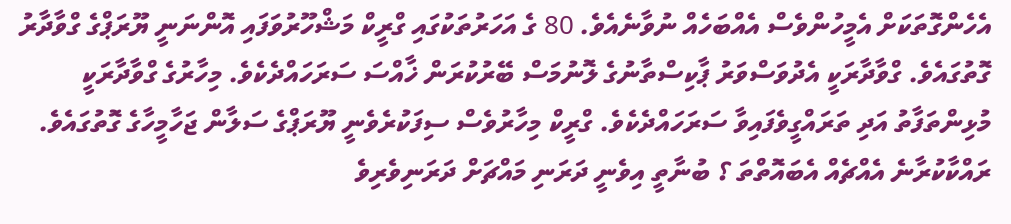އެހެންގޮތަކަށް އެމީހުންވެސް އެއްބަހެއް ނުވާނެއެވެ. 80 ގެ އަހަރުތަކުގައި ގްރީކް މަޝްހޫރުވަފައި އޮންނަނީ ޔޫރަޕްގެ ގްވާދާރު ގޮތުގައެވެ. ގްވާދާރަކީ އެދުވަސްވަރު ޕާކިސްތާނުގެ ލޮނުމަސް ބޭރުކުރަން ޚާއްސަ ސަރަހައްދެކެވެ. މިހާރުގެ ގްވާދާރަކީ މުޅިންތަފާތު އަދި ތަރައްގީވެފައިވާ ސަރަހައްދެކެވެ. ގްރީކް މިހާރުވެސް ސިފަކުރެވެނީ ޔޫރަޕްގެ ސަލާން ޖަހާމީހާގެ ގޮތުގައެވެ.
ރައްކާކުރާނެ އެއްޗެއް އެބައޮތްތަ ؟ ބުނާތީ އިވެނީ ދަރަނި މައްޗަށް ދަރަނިވެރިވެ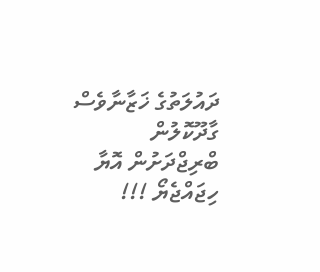ދައުލަތުގެ ޚަޒާނާވެސް ގާދޫކޮލުން ބްރިޖްދަށުން އޮޔާ ހިޖައްޖެޔޯ !!!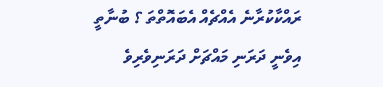ރައްކާކުރާނެ އެއްޗެއް އެބައޮތްތަ ؟ ބުނާތީ އިވެނީ ދަރަނި މައްޗަށް ދަރަނިވެރިވެ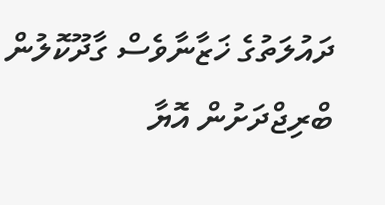ދައުލަތުގެ ޚަޒާނާވެސް ގާދޫކޮލުން ބްރިޖްދަށުން އޮޔާ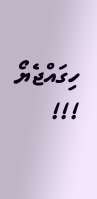ހިގައްޖެޔޯ !!!